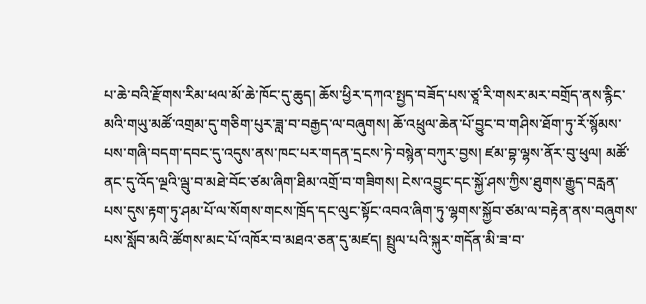པ་ཆེ་བའི་རྫོགས་རིམ་ཕལ་མོ་ཆེ་ཁོང་དུ་ཆུད། ཆོས་ཕྱིར་དཀའ་སྤྱད་བཟོད་པས་ཙཱ་རི་གསར་མར་བགྲོད་ནས་རྙིང་
མའི་གཡུ་མཚོ་འགྲམ་དུ་གཅིག་པུར་ཟླ་བ་བརྒྱད་ལ་བཞུགས། ཆོ་འཕྲུལ་ཆེན་པོ་བྱུང་བ་གཤིས་ཐོག་ཏུ་རོ་སྙོམས་
པས་གཞི་བདག་དབང་དུ་འདུས་ནས་ཁང་པར་གདན་དྲངས་ཏེ་བསྙེན་བཀུར་བྱས། ཛམ་བྷ་ལྷས་ནོར་བུ་ཕུལ། མཚོ་
ནང་དུ་འོད་ལྔའི་ལྦུ་བ་མཐེ་བོང་ཙམ་ཞིག་ཐིམ་འགྲོ་བ་གཟིགས། ངེས་འབྱུང་དང་སྐྱོ་ཤས་ཀྱིས་ཐུགས་རྒྱུད་བརླན་
པས་དུས་རྟག་ཏུ་ཤམ་པོ་ལ་སོགས་གངས་ཁྲོད་དང་ལུང་སྟོང་འབའ་ཞིག་ཏུ་ལྷགས་སྐྱོབ་ཙམ་ལ་བརྟེན་ནས་བཞུགས་
པས་སློབ་མའི་ཚོགས་མང་པོ་འཁོར་བ་མཐའ་ཅན་དུ་མཛད། སྤྲུལ་པའི་སྐུར་གདོན་མི་ཟ་བ་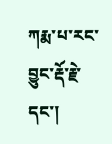ཀརྨ་པ་རང་བྱུང་རྡོ་རྗེ་
དང་།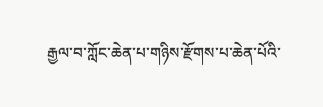རྒྱལ་བ་ཀློང་ཆེན་པ་གཉིས་རྫོགས་པ་ཆེན་པོའི་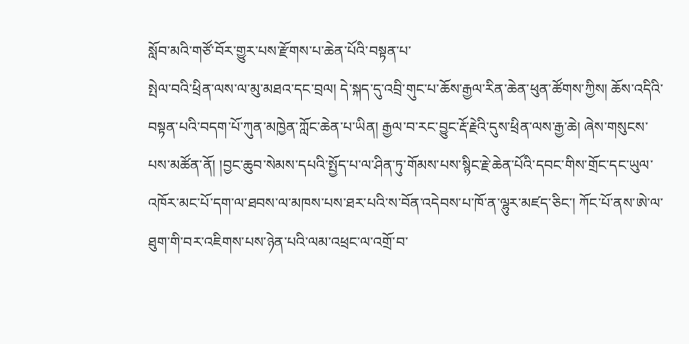སློབ་མའི་གཙོ་བོར་གྱུར་པས་རྫོགས་པ་ཆེན་པོའི་བསྟན་པ་
སྤེལ་བའི་ཕྲིན་ལས་ལ་མུ་མཐའ་དང་བྲལ། དེ་སྐད་དུ་འབྲི་གུང་པ་ཆོས་རྒྱལ་རིན་ཆེན་ཕུན་ཚོགས་ཀྱིས། ཆོས་འདིའི་
བསྟན་པའི་བདག་པོ་ཀུན་མཁྱེན་ཀློང་ཆེན་པ་ཡིན། རྒྱལ་བ་རང་བྱུང་རྡོ་རྗེའི་དུས་ཕྲིན་ལས་རྒྱ་ཆེ། ཞེས་གསུངས་
པས་མཚོན་ནོ། །བྱང་ཆུབ་སེམས་དཔའི་སྤྱོད་པ་ལ་ཤིན་ཏུ་གོམས་པས་སྙིང་རྗེ་ཆེན་པོའི་དབང་གིས་གྲོང་དང་ཡུལ་
འཁོར་མང་པོ་དག་ལ་ཐབས་ལ་མཁས་པས་ཐར་པའི་ས་བོན་འདེབས་པ་ཁོ་ན་ལྷུར་མཛད་ཅིང་། ཀོང་པོ་ནས་ཨེ་ལ་
ཐུག་གི་བར་འཇིགས་པས་ཉེན་པའི་ལམ་འཕྲང་ལ་འགྲོ་བ་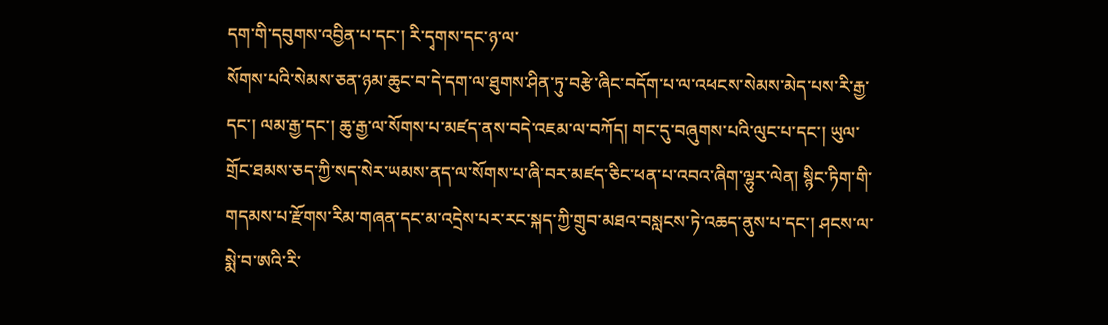དག་གི་དབུགས་འབྱིན་པ་དང་། རི་དྭགས་དང་ཉ་ལ་
སོགས་པའི་སེམས་ཅན་ཉམ་ཆུང་བ་དེ་དག་ལ་ཐུགས་ཤིན་ཏུ་བརྩེ་ཞིང་བདོག་པ་ལ་འཕངས་སེམས་མེད་པས་རི་རྒྱ་
དང་། ལམ་རྒྱ་དང་། ཆུ་རྒྱ་ལ་སོགས་པ་མཛད་ནས་བདེ་འཇམ་ལ་བཀོད། གང་དུ་བཞུགས་པའི་ལུང་པ་དང་། ཡུལ་
གྲོང་ཐམས་ཅད་ཀྱི་སད་སེར་ཡམས་ནད་ལ་སོགས་པ་ཞི་བར་མཛད་ཅིང་ཕན་པ་འབའ་ཞིག་ལྷུར་ལེན། སྙིང་ཏིག་གི་
གདམས་པ་རྫོགས་རིམ་གཞན་དང་མ་འདྲེས་པར་རང་སྐད་ཀྱི་གྲུབ་མཐའ་བསླངས་ཏེ་འཆད་ནུས་པ་དང་། ཤངས་ལ་
སྨེ་བ་ཨའི་རི་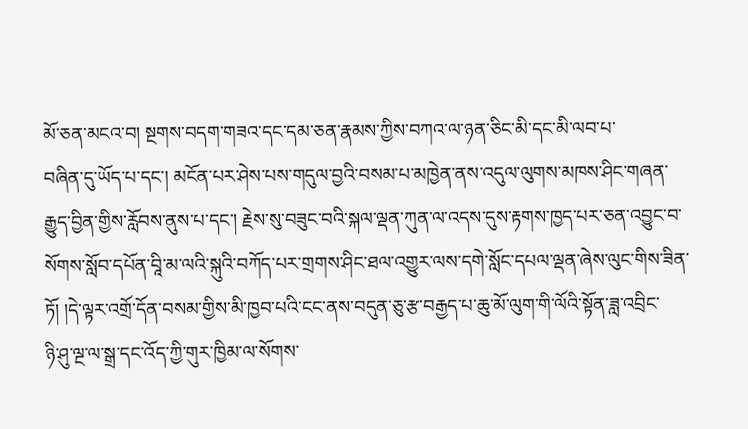མོ་ཅན་མངའ་བ། སྔགས་བདག་གཟའ་དང་དམ་ཅན་རྣམས་ཀྱིས་བཀའ་ལ་ཉན་ཅིང་མི་དང་མི་ལབ་པ་
བཞིན་དུ་ཡོད་པ་དང་། མངོན་པར་ཤེས་པས་གདུལ་བྱའི་བསམ་པ་མཁྱེན་ནས་འདུལ་ལུགས་མཁས་ཤིང་གཞན་
རྒྱུད་བྱིན་གྱིས་རློབས་ནུས་པ་དང་། རྗེས་སུ་བཟུང་བའི་སྐལ་ལྡན་ཀུན་ལ་འདས་དུས་རྟགས་ཁྱད་པར་ཅན་འབྱུང་བ་
སོགས་སློབ་དཔོན་བཱི་མ་ལའི་སྐུའི་བཀོད་པར་གྲགས་ཤིང་ཐལ་འགྱུར་ལས་དགེ་སློང་དཔལ་ལྡན་ཞེས་ལུང་གིས་ཟིན་
ཏོ། །དེ་ལྟར་འགྲོ་དོན་བསམ་གྱིས་མི་ཁྱབ་པའི་ངང་ནས་བདུན་ཅུ་རྩ་བརྒྱད་པ་ཆུ་མོ་ལུག་གི་ལོའི་སྟོན་ཟླ་འབྲིང་
ཉི་ཤུ་ལྔ་ལ་སྒྲ་དང་འོད་ཀྱི་གུར་ཁྱིམ་ལ་སོགས་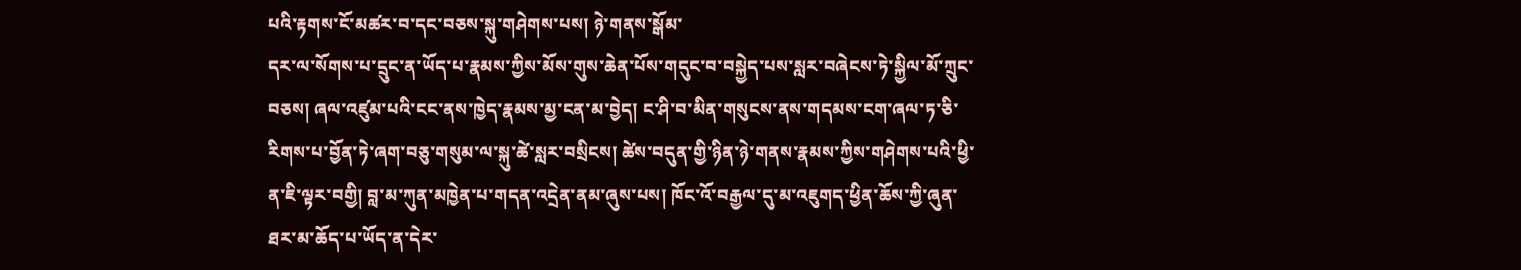པའི་རྟགས་ངོ་མཚར་བ་དང་བཅས་སྐུ་གཤེགས་པས། ཉེ་གནས་སྒོམ་
དར་ལ་སོགས་པ་དྲུང་ན་ཡོད་པ་རྣམས་ཀྱིས་མོས་གུས་ཆེན་པོས་གདུང་བ་བསྐྱེད་པས་སླར་བཞེངས་ཏེ་སྐྱིལ་མོ་ཀྲུང་
བཅས། ཞལ་འཛུམ་པའི་ངང་ནས་ཁྱེད་རྣམས་མྱ་ངན་མ་བྱེད། ང་ཤི་བ་མིན་གསུངས་ནས་གདམས་ངག་ཞལ་ཏ་ཅི་
རིགས་པ་བྱོན་ཏེ་ཞག་བཅུ་གསུམ་ལ་སྐུ་ཚེ་སླར་བསྲིངས། ཚེས་བདུན་གྱི་ཉིན་ཉེ་གནས་རྣམས་ཀྱིས་གཤེགས་པའི་ཕྱི་
ན་ཇི་ལྟར་བགྱི། བླ་མ་ཀུན་མཁྱེན་པ་གདན་འདྲེན་ནམ་ཞུས་པས། ཁོང་འོ་བརྒྱལ་དུ་མ་འཇུགད་ཕྱིན་ཆོས་ཀྱི་ཞུན་
ཐར་མ་ཆོད་པ་ཡོད་ན་དེར་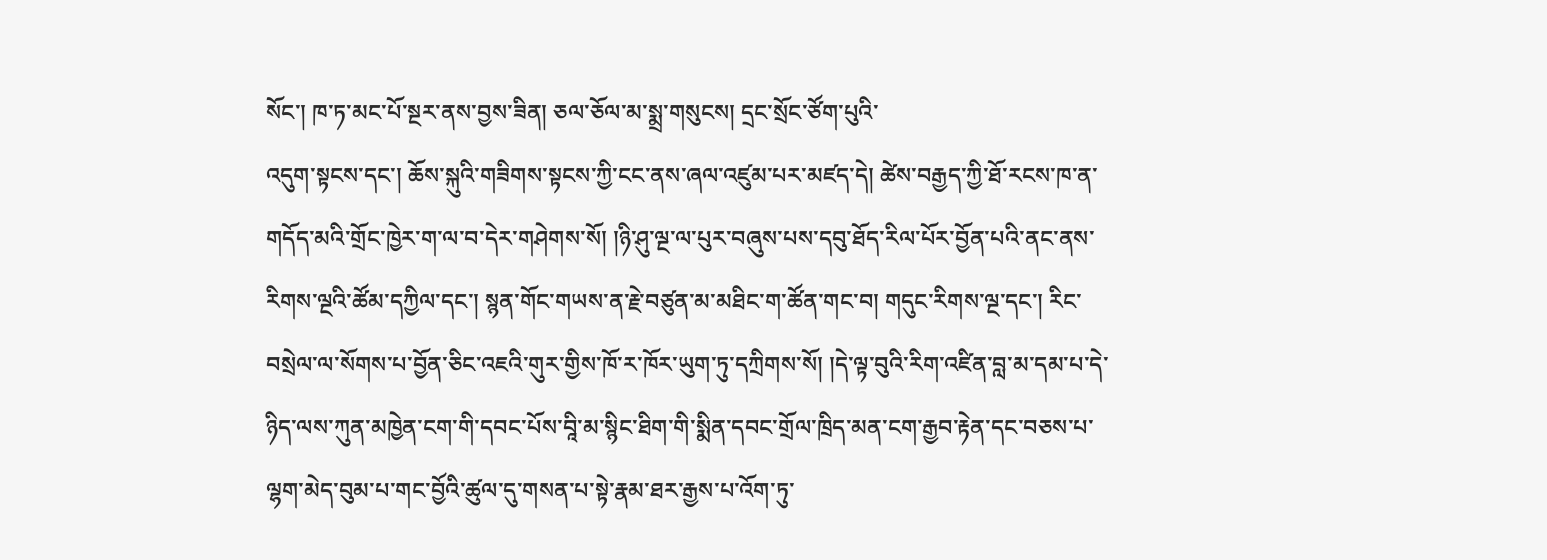སོང་། ཁ་ཏ་མང་པོ་སྔར་ནས་བྱས་ཟིན། ཅལ་ཅོལ་མ་སྨྲ་གསུངས། དྲང་སྲོང་ཙོག་པུའི་
འདུག་སྟངས་དང་། ཆོས་སྐུའི་གཟིགས་སྟངས་ཀྱི་ངང་ནས་ཞལ་འཛུམ་པར་མཛད་དེ། ཚེས་བརྒྱད་ཀྱི་ཐོ་རངས་ཁ་ན་
གདོད་མའི་གྲོང་ཁྱེར་ག་ལ་བ་དེར་གཤེགས་སོ། །ཉི་ཤུ་ལྔ་ལ་པུར་བཞུས་པས་དབུ་ཐོད་རིལ་པོར་བྱོན་པའི་ནང་ནས་
རིགས་ལྔའི་ཚོམ་དཀྱིལ་དང་། སྙན་གོང་གཡས་ན་རྗེ་བཙུན་མ་མཐིང་ག་ཚོན་གང་བ། གདུང་རིགས་ལྔ་དང་། རིང་
བསྲེལ་ལ་སོགས་པ་བྱོན་ཅིང་འཇའི་གུར་གྱིས་ཁོ་ར་ཁོར་ཡུག་ཏུ་དཀྲིགས་སོ། །དེ་ལྟ་བུའི་རིག་འཛིན་བླ་མ་དམ་པ་དེ་
ཉིད་ལས་ཀུན་མཁྱེན་ངག་གི་དབང་པོས་བཱི་མ་སྙིང་ཐིག་གི་སྨིན་དབང་གྲོལ་ཁྲིད་མན་ངག་རྒྱབ་རྟེན་དང་བཅས་པ་
ལྷག་མེད་བུམ་པ་གང་བྱོའི་ཚུལ་དུ་གསན་པ་སྟེ་རྣམ་ཐར་རྒྱས་པ་འོག་ཏུ་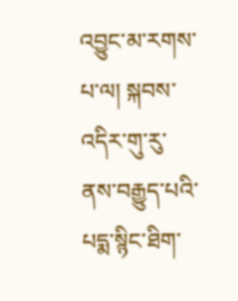འབྱུང་མ་རགས་པ་ལ། སྐབས་འདིར་གུ་རུ་
ནས་བརྒྱུད་པའི་པདྨ་སྙིང་ཐིག་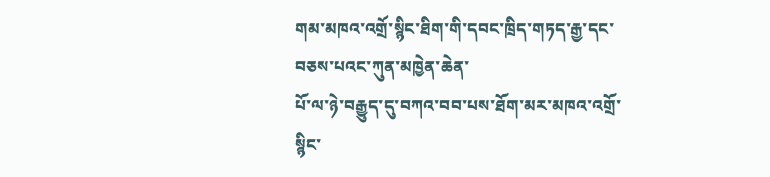གམ་མཁའ་འགྲོ་སྙིང་ཐིག་གི་དབང་ཁྲིད་གཏད་རྒྱ་དང་བཅས་པའང་ཀུན་མཁྱེན་ཆེན་
པོ་ལ་ཉེ་བརྒྱུད་དུ་བཀའ་བབ་པས་ཐོག་མར་མཁའ་འགྲོ་སྙིང་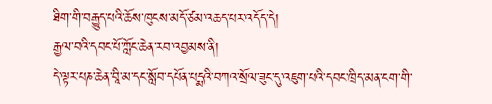ཐིག་གི་བརྒྱུད་པའི་ཆོས་ཁུངས་མདོ་ཙམ་འཆད་པར་འདོད་དེ།
རྒྱལ་བའི་དབང་པོ་ཀློང་ཆེན་རབ་འབྱམས་ནི།
དེ་ལྟར་པཎ་ཆེན་བཱི་མ་དང་སློབ་དཔོན་པདྨའི་བཀའ་སྲོལ་ཟུང་དུ་འཇུག་པའི་དབང་ཁྲིད་མན་ངག་གི་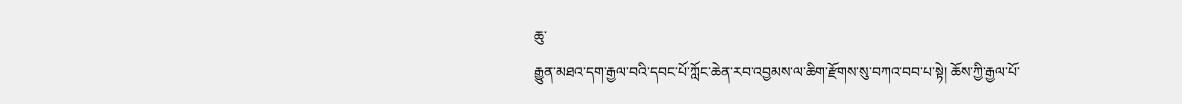ཆུ་
རྒྱུན་མཐའ་དག་རྒྱལ་བའི་དབང་པོ་ཀློང་ཆེན་རབ་འབྱམས་ལ་ཆིག་རྫོགས་སུ་བཀའ་བབ་པ་སྟེ། ཆོས་ཀྱི་རྒྱལ་པོ་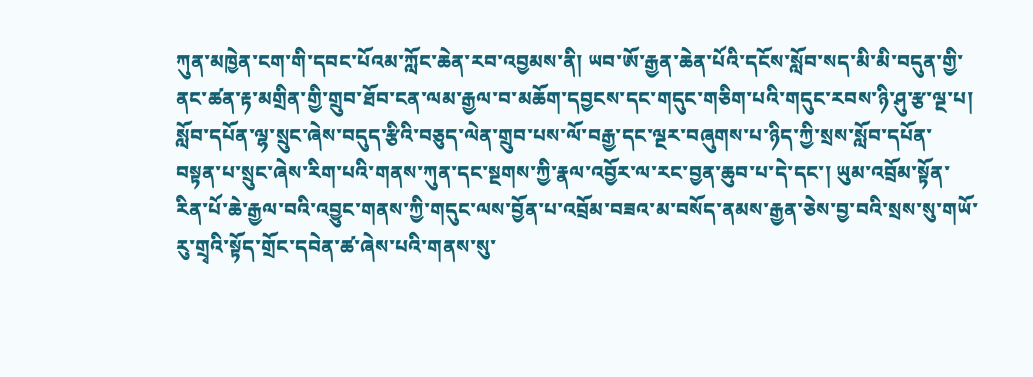ཀུན་མཁྱེན་ངག་གི་དབང་པོའམ་ཀློང་ཆེན་རབ་འབྱམས་ནི། ཡབ་ཨོ་རྒྱན་ཆེན་པོའི་དངོས་སློབ་སད་མི་མི་བདུན་གྱི་
ནང་ཚན་རྟ་མགྲིན་གྱི་གྲུབ་ཐོབ་ངན་ལམ་རྒྱལ་བ་མཆོག་དབྱངས་དང་གདུང་གཅིག་པའི་གདུང་རབས་ཉི་ཤུ་རྩ་ལྔ་པ།
སློབ་དཔོན་ལྷ་སྲུང་ཞེས་བདུད་རྩིའི་བཅུད་ལེན་གྲུབ་པས་ལོ་བརྒྱ་དང་ལྔར་བཞུགས་པ་ཉིད་ཀྱི་སྲས་སློབ་དཔོན་
བསྟན་པ་སྲུང་ཞེས་རིག་པའི་གནས་ཀུན་དང་སྔགས་ཀྱི་རྣལ་འབྱོར་ལ་རང་བྱན་ཆུབ་པ་དེ་དང་། ཡུམ་འབྲོམ་སྟོན་
རིན་པོ་ཆེ་རྒྱལ་བའི་འབྱུང་གནས་ཀྱི་གདུང་ལས་བྱོན་པ་འབྲོམ་བཟའ་མ་བསོད་ནམས་རྒྱན་ཅེས་བྱ་བའི་སྲས་སུ་གཡོ་
རུ་གྲྭའི་སྟོད་གྲོང་དབེན་ཚ་ཞེས་པའི་གནས་སུ་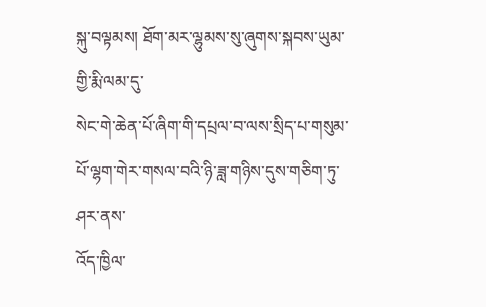སྐུ་བལྟམས། ཐོག་མར་ལྷུམས་སུ་ཞུགས་སྐབས་ཡུམ་གྱི་རྨི་ལམ་དུ་
སེང་གེ་ཆེན་པོ་ཞིག་གི་དཔྲལ་བ་ལས་སྲིད་པ་གསུམ་པོ་ལྷག་གེར་གསལ་བའི་ཉི་ཟླ་གཉིས་དུས་གཅིག་ཏུ་ཤར་ནས་
འོད་ཁྱིལ་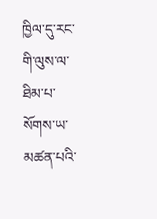ཁྱིལ་དུ་རང་གི་ལུས་ལ་ཐིམ་པ་སོགས་ཡ་མཚན་པའི་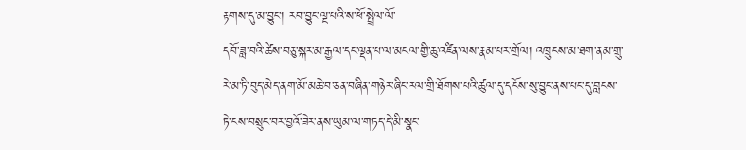རྟགས་དུ་མ་བྱུང་། རབ་བྱུང་ལྔ་པའི་ས་ཕོ་སྤྲེལ་ལོ་
དབོ་ཟླ་བའི་ཚེས་བཅུ་སྐར་མ་རྒྱལ་དང་ལྡན་པ་ལ་མངལ་གྱི་ཆུ་འཛིན་ལས་རྣམ་པར་གྲོལ། འཁྲུངས་མ་ཐག་ནམ་གྲུ་
རེ་མ་ཏི་བུད་མེད་ནག་མོ་མཆེ་བ་ཅན་བཞིན་གཉེར་ཞིང་རལ་གྲི་ཐོགས་པའི་ཚུལ་དུ་དངོས་སུ་བྱུང་ནས་པང་དུ་བླངས་
ཏེ་ངས་བསྲུང་བར་བྱའོ་ཟེར་ནས་ཡུམ་ལ་གཏད་དེ་མི་སྣང་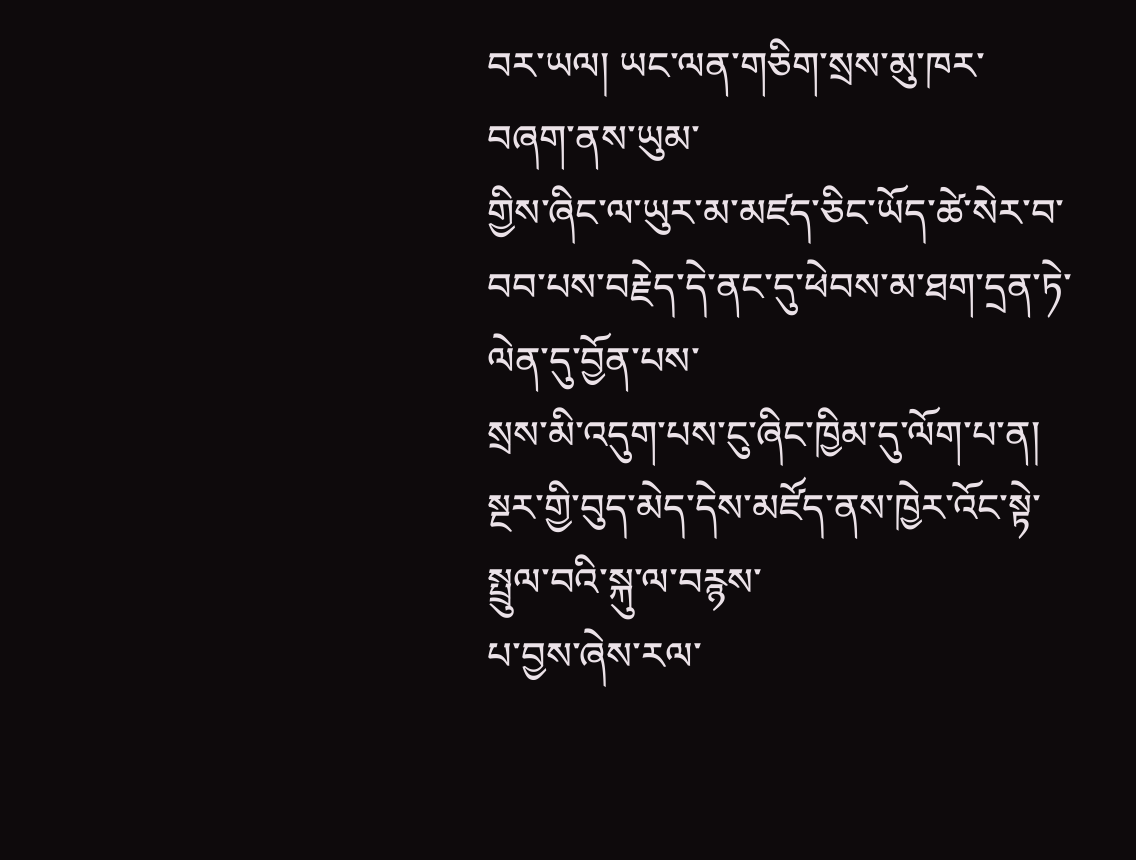བར་ཡལ། ཡང་ལན་གཅིག་སྲས་མུ་ཁར་བཞག་ནས་ཡུམ་
གྱིས་ཞིང་ལ་ཡུར་མ་མཛད་ཅིང་ཡོད་ཚེ་སེར་བ་བབ་པས་བརྗེད་དེ་ནང་དུ་ཕེབས་མ་ཐག་དྲན་ཏེ་ལེན་དུ་བྱོན་པས་
སྲས་མི་འདུག་པས་ངུ་ཞིང་ཁྱིམ་དུ་ལོག་པ་ན། སྔར་གྱི་བུད་མེད་དེས་མཛོད་ནས་ཁྱེར་འོང་སྟེ་སྤྲུལ་བའི་སྐུ་ལ་བརྙས་
པ་བྱས་ཞེས་རལ་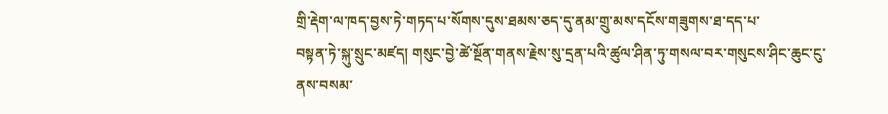གྲི་རྡེག་ལ་ཁད་བྱས་ཏེ་གཏད་པ་སོགས་དུས་ཐམས་ཅད་དུ་ནམ་གྲུ་མས་དངོས་གཟུགས་ཐ་དད་པ་
བསྟན་ཏེ་སྐུ་སྲུང་མཛད། གསུང་བྱེ་ཚེ་སྔོན་གནས་རྗེས་སུ་དྲན་པའི་ཚུལ་ཤིན་ཏུ་གསལ་བར་གསུངས་ཤིང་ཆུང་ངུ་
ནས་བསམ་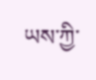ཡས་ཀྱི་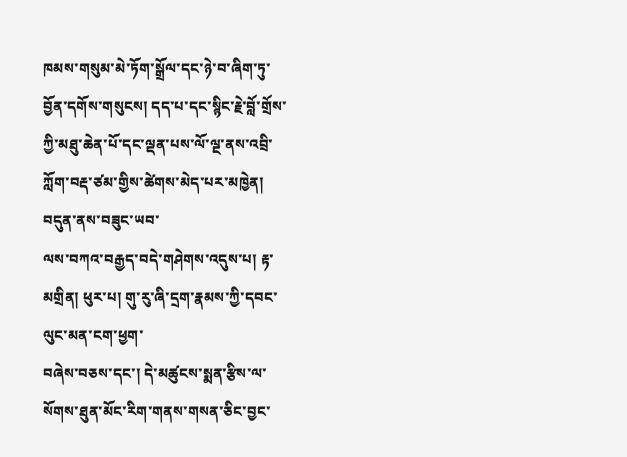ཁམས་གསུམ་མེ་ཏོག་སྒྲོལ་དང་ཉེ་བ་ཞིག་ཏུ་བྱོན་དགོས་གསུངས། དད་པ་དང་སྙིང་རྗེ་བློ་གྲོས་
ཀྱི་མཐུ་ཆེན་པོ་དང་ལྡན་པས་ལོ་ལྔ་ནས་འབྲི་ཀློག་བརྡ་ཙམ་གྱིས་ཚེགས་མེད་པར་མཁྱེན། བདུན་ནས་བཟུང་ཡབ་
ལས་བཀའ་བརྒྱད་བདེ་གཤེགས་འདུས་པ། རྟ་མགྲིན། ཕུར་པ། གུ་རུ་ཞི་དྲག་རྣམས་ཀྱི་དབང་ལུང་མན་ངག་ཕྱག་
བཞེས་བཅས་དང་། དེ་མཚུངས་སྨན་རྩིས་ལ་སོགས་ཐུན་མོང་རིག་གནས་གསན་ཅིང་བྱང་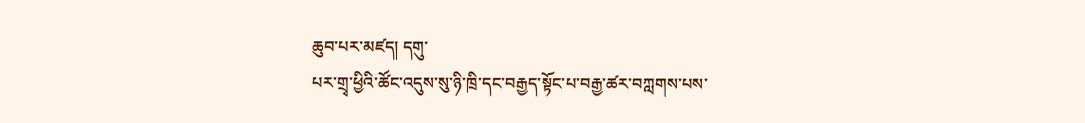ཆུབ་པར་མཛད། དགུ་
པར་གྲྭ་ཕྱིའི་ཚོང་འདུས་སུ་ཉི་ཁྲི་དང་བརྒྱད་སྟོང་པ་བརྒྱ་ཚར་བཀླགས་པས་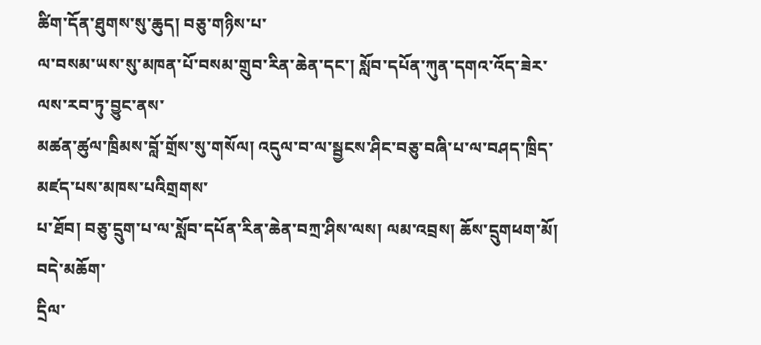ཚིག་དོན་ཐུགས་སུ་ཆུད། བཅུ་གཉིས་པ་
ལ་བསམ་ཡས་སུ་མཁན་པོ་བསམ་གྲུབ་རིན་ཆེན་དང་། སློབ་དཔོན་ཀུན་དགའ་འོད་ཟེར་ལས་རབ་ཏུ་བྱུང་ནས་
མཚན་ཚུལ་ཁྲིམས་བློ་གྲོས་སུ་གསོལ། འདུལ་བ་ལ་སྦྱངས་ཤིང་བཅུ་བཞི་པ་ལ་བཤད་ཁྲིད་མཛད་པས་མཁས་པའིགྲགས་
པ་ཐོབ། བཅུ་དྲུག་པ་ལ་སློབ་དཔོན་རིན་ཆེན་བཀྲ་ཤིས་ལས། ལམ་འབྲས། ཆོས་དྲུགཕག་མོ། བདེ་མཆོག་
དྲིལ་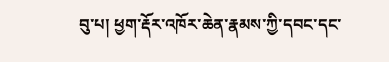བུ་པ། ཕྱག་རྡོར་འཁོར་ཆེན་རྣམས་ཀྱི་དབང་དང་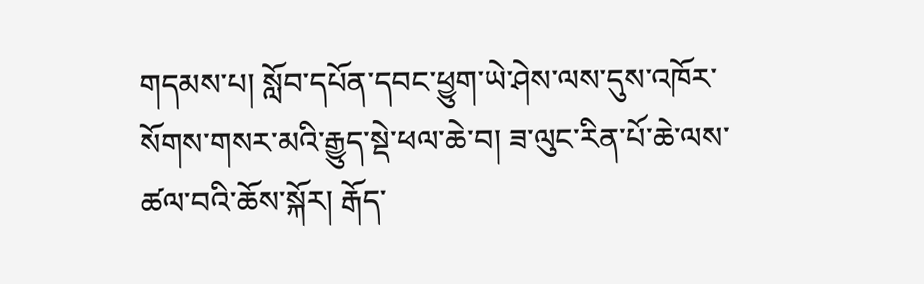གདམས་པ། སློབ་དཔོན་དབང་ཕྱུག་ཡེ་ཤེས་ལས་དུས་འཁོར་
སོགས་གསར་མའི་རྒྱུད་སྡེ་ཕལ་ཆེ་བ། ཟ་ལུང་རིན་པོ་ཆེ་ལས་ཚལ་བའི་ཆོས་སྐོར། རྒོད་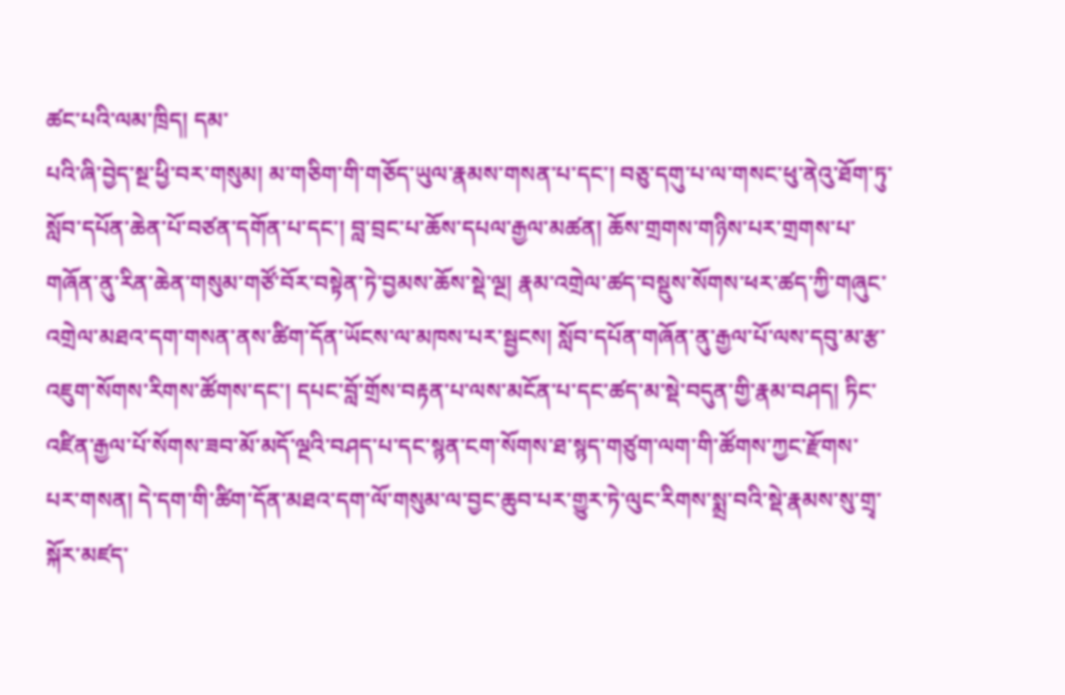ཚང་པའི་ལམ་ཁྲིད། དམ་
པའི་ཞི་བྱེད་སྔ་ཕྱི་བར་གསུམ། མ་གཅིག་གི་གཅོད་ཡུལ་རྣམས་གསན་པ་དང་། བཅུ་དགུ་པ་ལ་གསང་ཕུ་ནེའུ་ཐོག་ཏུ་
སློབ་དཔོན་ཆེན་པོ་བཙན་དགོན་པ་དང་། བླ་བྲང་པ་ཆོས་དཔལ་རྒྱལ་མཚན། ཆོས་གྲགས་གཉིས་པར་གྲགས་པ་
གཞོན་ནུ་རིན་ཆེན་གསུམ་གཙོ་བོར་བསྟེན་ཏེ་བྱམས་ཆོས་སྡེ་ལྔ། རྣམ་འགྲེལ་ཚད་བསྡུས་སོགས་ཕར་ཚད་ཀྱི་གཞུང་
འགྲེལ་མཐའ་དག་གསན་ནས་ཚིག་དོན་ཡོངས་ལ་མཁས་པར་སྦྱངས། སློབ་དཔོན་གཞོན་ནུ་རྒྱལ་པོ་ལས་དབུ་མ་རྩ་
འཇུག་སོགས་རིགས་ཚོགས་དང་། དཔང་བློ་གྲོས་བརྟན་པ་ལས་མངོན་པ་དང་ཚད་མ་སྡེ་བདུན་གྱི་རྣམ་བཤད། ཏིང་
འཛིན་རྒྱལ་པོ་སོགས་ཟབ་མོ་མདོ་ལྔའི་བཤད་པ་དང་སྙན་ངག་སོགས་ཐ་སྙད་གཙུག་ལག་གི་ཚོགས་ཀྱང་རྫོགས་
པར་གསན། དེ་དག་གི་ཚིག་དོན་མཐའ་དག་ལོ་གསུམ་ལ་བྱང་ཆུབ་པར་གྱུར་ཏེ་ལུང་རིགས་སྨྲ་བའི་སྡེ་རྣམས་སུ་གྲྭ་
སྐོར་མཛད་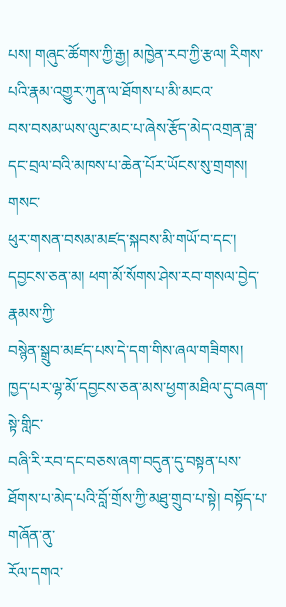པས། གཞུང་ཚོགས་ཀྱི་རྒྱ། མཁྱེན་རབ་ཀྱི་རྩལ། རིགས་པའི་རྣམ་འགྱུར་ཀུན་ལ་ཐོགས་པ་མི་མངའ་
བས་བསམ་ཡས་ལུང་མང་པ་ཞེས་རྩོད་མེད་འགྲན་ཟླ་དང་བྲལ་བའི་མཁས་པ་ཆེན་པོར་ཡོངས་སུ་གྲགས། གསང་
ཕུར་གསན་བསམ་མཛད་སྐབས་མི་གཡོ་བ་དང་། དབྱངས་ཅན་མ། ཕག་མོ་སོགས་ཤེས་རབ་གསལ་བྱེད་རྣམས་ཀྱི་
བསྙེན་སྒྲུབ་མཛད་པས་དེ་དག་གིས་ཞལ་གཟིགས། ཁྱད་པར་ལྷ་མོ་དབྱངས་ཅན་མས་ཕྱག་མཐིལ་དུ་བཞག་སྟེ་གླིང་
བཞི་རི་རབ་དང་བཅས་ཞག་བདུན་དུ་བསྟན་པས་ཐོགས་པ་མེད་པའི་བློ་གྲོས་ཀྱི་མཐུ་གྲུབ་པ་སྟེ། བསྟོད་པ་གཞོན་ནུ་
རོལ་དགའ་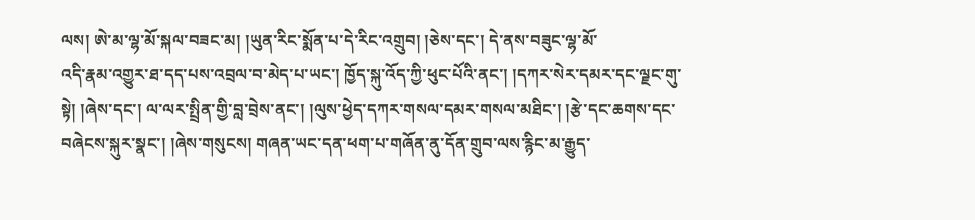ལས། ཨེ་མ་ལྷ་མོ་སྐལ་བཟང་མ། །ཡུན་རིང་སྨོན་པ་དེ་རིང་འགྲུབ། །ཅེས་དང་། དེ་ནས་བཟུང་ལྷ་མོ་
འདི་རྣམ་འགྱུར་ཐ་དད་པས་འབྲལ་བ་མེད་པ་ཡང་། ཁྱོད་སྐུ་འོད་ཀྱི་ཕུང་པོའི་ནང་། །དཀར་སེར་དམར་དང་ལྗང་གུ་
སྟེ། །ཞེས་དང་། ལ་ལར་སྤྲིན་གྱི་བླ་བྲེས་ནང་། །ལུས་ཕྱེད་དཀར་གསལ་དམར་གསལ་མཐིང་། །རྩེ་དང་ཆགས་དང་
བཞེངས་སྐུར་སྣང་། །ཞེས་གསུངས། གཞན་ཡང་དན་ཕག་པ་གཞོན་ནུ་དོན་གྲུབ་ལས་རྙིང་མ་རྒྱུད་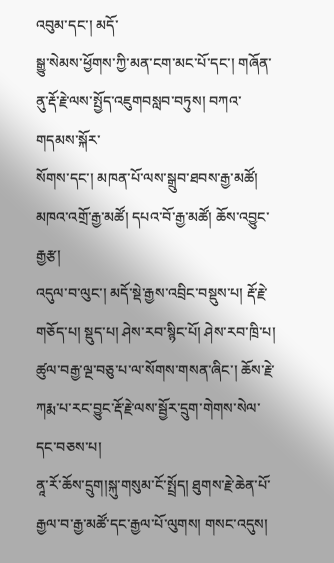འབུམ་དང་། མདོ་
སྒྱུ་སེམས་ཕྱོགས་ཀྱི་མན་ངག་མང་པོ་དང་། གཞོན་ནུ་རྡོ་རྗེ་ལས་སྤྱོད་འཇུགབསླབ་བཏུས། བཀའ་གདམས་སྐོར་
སོགས་དང་། མཁན་པོ་ལས་སྒྲུབ་ཐབས་རྒྱ་མཚོ། མཁའ་འགྲོ་རྒྱ་མཚོ། དཔའ་བོ་རྒྱ་མཚོ། ཆོས་འབྱུང་རྒྱརྩ།
འདུལ་བ་ལུང་། མདོ་སྡེ་རྒྱས་འབྲིང་བསྡུས་པ། རྡོ་རྗེ་གཅོད་པ། སྡུད་པ། ཤེས་རབ་སྙིང་པོ། ཤེས་རབ་ཁྲི་པ།
ཚུལ་བརྒྱ་ལྔ་བཅུ་པ་ལ་སོགས་གསན་ཞིང་། ཆོས་རྗེ་ཀརྨ་པ་རང་བྱུང་རྡོ་རྗེ་ལས་སྦྱོར་དྲུག་གེགས་སེལ་དང་བཅས་པ།
ནཱ་རོ་ཆོས་དྲུག།སྐུ་གསུམ་ངོ་སྤྲོད། ཐུགས་རྗེ་ཆེན་པོ་རྒྱལ་བ་རྒྱ་མཚོ་དང་རྒྱལ་པོ་ལུགས། གསང་འདུས།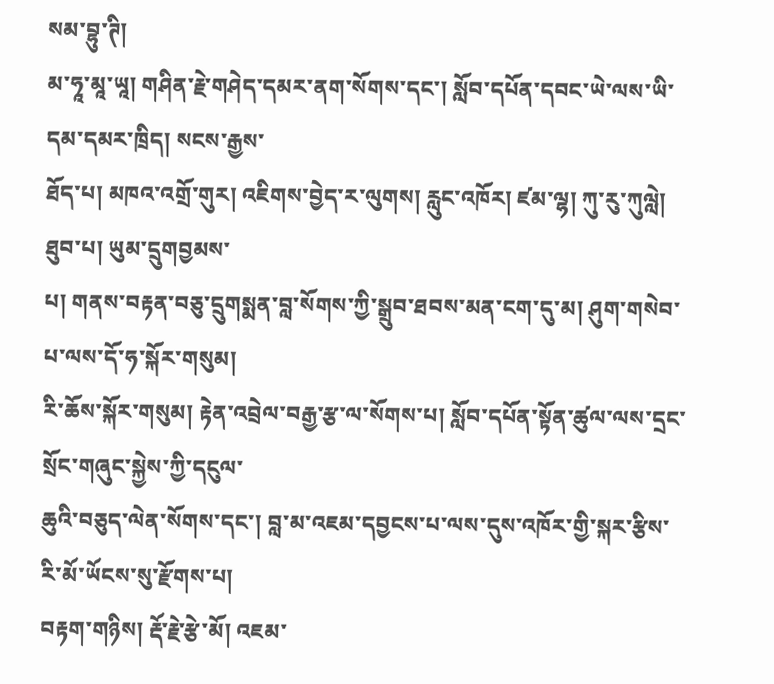སམ་བྷུ་ཊི།
མ་ཧཱ་མཱ་ཡཱ། གཤིན་རྗེ་གཤེད་དམར་ནག་སོགས་དང་། སློབ་དཔོན་དབང་ཡེ་ལས་ཡི་དམ་དམར་ཁྲིད། སངས་རྒྱས་
ཐོད་པ། མཁའ་འགྲོ་གུར། འཇིགས་བྱེད་ར་ལུགས། རླུང་འཁོར། ཛམ་ལྷ། ཀུ་རུ་ཀུལླེ། ཐུབ་པ། ཡུམ་དྲུགབྱམས་
པ། གནས་བརྟན་བཅུ་དྲུགསྨན་བླ་སོགས་ཀྱི་སྒྲུབ་ཐབས་མན་ངག་དུ་མ། ཤུག་གསེབ་པ་ལས་དོ་ཧ་སྐོར་གསུམ།
རི་ཆོས་སྐོར་གསུམ། རྟེན་འབྲེལ་བརྒྱ་རྩ་ལ་སོགས་པ། སློབ་དཔོན་སྟོན་ཚུལ་ལས་དྲང་སྲོང་གཞུང་སྐྱེས་ཀྱི་དངུལ་
ཆུའི་བཅུད་ལེན་སོགས་དང་། བླ་མ་འཇམ་དབྱངས་པ་ལས་དུས་འཁོར་གྱི་སྐར་རྩིས་རི་མོ་ཡོངས་སུ་རྫོགས་པ།
བརྟག་གཉིས། རྡོ་རྗེ་རྩེ་མོ། འཇམ་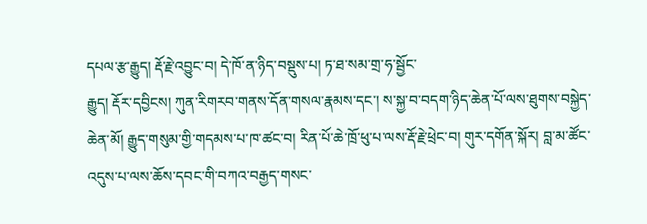དཔལ་རྩ་རྒྱུད། རྡོ་རྗེ་འབྱུང་བ། དེ་ཁོ་ན་ཉིད་བསྡུས་པ། ཏ་ཐ་སམ་གྲ་ཧ་སྦྱོང་
རྒྱུད། རྡོར་དབྱིངས། ཀུན་རིགརབ་གནས་དོན་གསལ་རྣམས་དང་། ས་སྐྱ་བ་བདག་ཉིད་ཆེན་པོ་ལས་ཐུགས་བསྐྱེད་
ཆེན་མོ། རྒྱུད་གསུམ་གྱི་གདམས་པ་ཁ་ཚང་བ། རིན་པོ་ཆེ་ཁྲོ་ཕུ་པ་ལས་རྡོ་རྗེ་ཕྲེང་བ། གུར་དགོན་སྐོར། བླ་མ་ཚོང་
འདུས་པ་ལས་ཆོས་དབང་གི་བཀའ་བརྒྱད་གསང་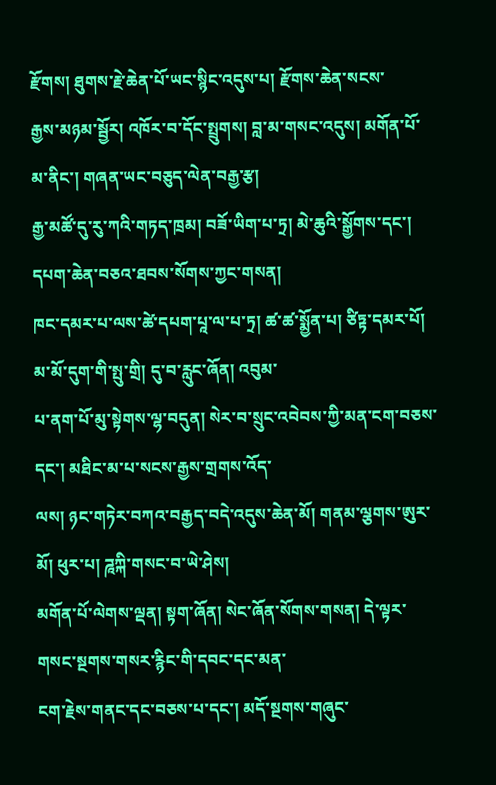རྫོགས། ཐུགས་རྗེ་ཆེན་པོ་ཡང་སྙིང་འདུས་པ། རྫོགས་ཆེན་སངས་
རྒྱས་མཉམ་སྦྱོར། འཁོར་བ་དོང་སྤྲུགས། བླ་མ་གསང་འདུས། མགོན་པོ་མ་ནིང་། གཞན་ཡང་བཅུད་ལེན་བརྒྱ་རྩ།
རྒྱ་མཚོ་དུ་རུ་ཀའི་གཏད་ཁྲམ། བཟོ་ཡིག་པ་ཏྲ། མེ་ཆུའི་སྒྱོགས་དང་། དཔག་ཆེན་བཅའ་ཐབས་སོགས་ཀྱང་གསན།
ཁང་དམར་པ་ལས་ཚེ་དཔག་པཱ་ལ་པ་ཏྲ། ཚ་ཚ་སྨྱོན་པ། ཙིཏྟ་དམར་པོ། མ་མོ་དུག་གི་སྤུ་གྲི། དུ་བ་རླུང་ཞོན། འབུམ་
པ་ནག་པོ་མུ་སྟེགས་ལྷ་བདུན། སེར་བ་སྲུང་འབེབས་ཀྱི་མན་ངག་བཅས་དང་། མཐིང་མ་པ་སངས་རྒྱས་གྲགས་འོད་
ལས། ཉང་གཏེར་བཀའ་བརྒྱད་བདེ་འདུས་ཆེན་མོ། གནམ་ལྕགས་ཨུར་མོ། ཕུར་པ། ཌཱཀྐི་གསང་བ་ཡེ་ཤེས།
མགོན་པོ་ལེགས་ལྡན། སྟག་ཞོན། སེང་ཞོན་སོགས་གསན། དེ་ལྟར་གསང་སྔགས་གསར་རྙིང་གི་དབང་དང་མན་
ངག་རྗེས་གནང་དང་བཅས་པ་དང་། མདོ་སྔགས་གཞུང་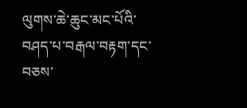ལུགས་ཆེ་ཆུང་མང་པོའི་བཤད་པ་བརྒལ་བརྟག་དང་བཅས་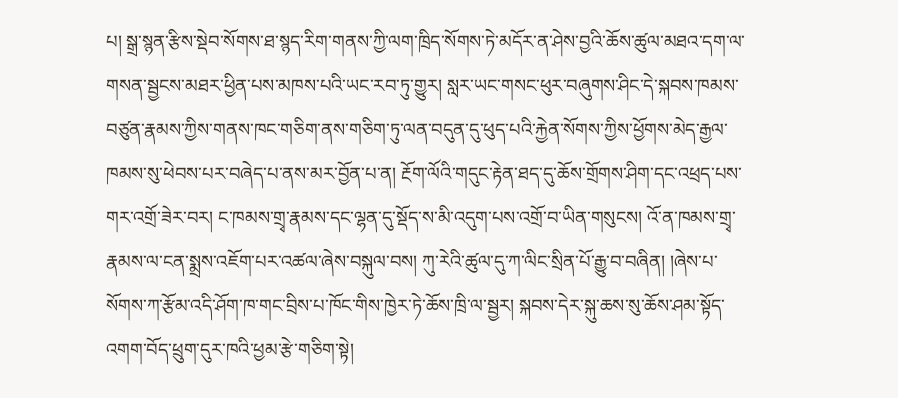པ། སྒྲ་སྙན་རྩིས་སྡེབ་སོགས་ཐ་སྙད་རིག་གནས་ཀྱི་ལག་ཁྲིད་སོགས་ཏེ་མདོར་ན་ཤེས་བྱའི་ཆོས་ཚུལ་མཐའ་དག་ལ་
གསན་སྦྱངས་མཐར་ཕྱིན་པས་མཁས་པའི་ཡང་རབ་ཏུ་གྱུར། སླར་ཡང་གསང་ཕུར་བཞུགས་ཤིང་དེ་སྐབས་ཁམས་
བཙུན་རྣམས་ཀྱིས་གནས་ཁང་གཅིག་ནས་གཅིག་ཏུ་ལན་བདུན་དུ་ཕུད་པའི་རྐྱེན་སོགས་ཀྱིས་ཕྱོགས་མེད་རྒྱལ་
ཁམས་སུ་ཕེབས་པར་བཞེད་པ་ནས་མར་བྱོན་པ་ན། རྔོག་ལོའི་གདུང་རྟེན་ཐད་དུ་ཆོས་གྲོགས་ཤིག་དང་འཕྲད་པས་
གར་འགྲོ་ཟེར་བར། ང་ཁམས་གྲྭ་རྣམས་དང་ལྷན་དུ་སྡོད་ས་མི་འདུག་པས་འགྲོ་བ་ཡིན་གསུངས། འོ་ན་ཁམས་གྲྭ་
རྣམས་ལ་ངན་སྨྲས་འཇོག་པར་འཚལ་ཞེས་བསྐུལ་བས། ཀུ་རེའི་ཚུལ་དུ་ཀ་ལིང་སྲིན་པོ་རྒྱུ་བ་བཞིན། །ཞེས་པ་
སོགས་ཀ་རྩོམ་འདི་ཤོག་ཁ་གང་བྲིས་པ་ཁོང་གིས་ཁྱེར་ཏེ་ཆོས་ཁྲི་ལ་སྦྱར། སྐབས་དེར་སྐུ་ཆས་སུ་ཆོས་ཤམ་སྟོད་
འགག་བོད་ཕྲུག་དུར་ཁའི་ཕྱམ་རྩེ་གཅིག་སྟེ།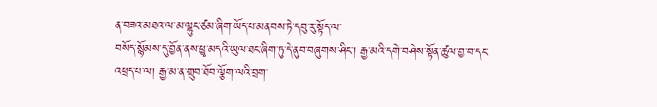ན་བཟའ་མཐའ་ལ་མ་ལྷུང་ཙམ་ཞིག་ཡོད་པ་མནབས་ཏེ་དབུ་རུ་སྟོད་ལ་
བསོད་སྙོམས་དུ་བྱོན་ནས་ཕྱྭ་མདའི་ཡུལ་ཐང་ཞིག་ཏུ་དེ་ནུབ་བཞུགས་ཤིང་། རྒྱ་མའི་དགེ་བཤེས་སྟོན་ཚུལ་བྱ་བ་དང་
འཕྲད་པ་ལ། རྒྱ་མ་ན་གྲུབ་ཐོབ་ལྕོག་ལའི་བྲག་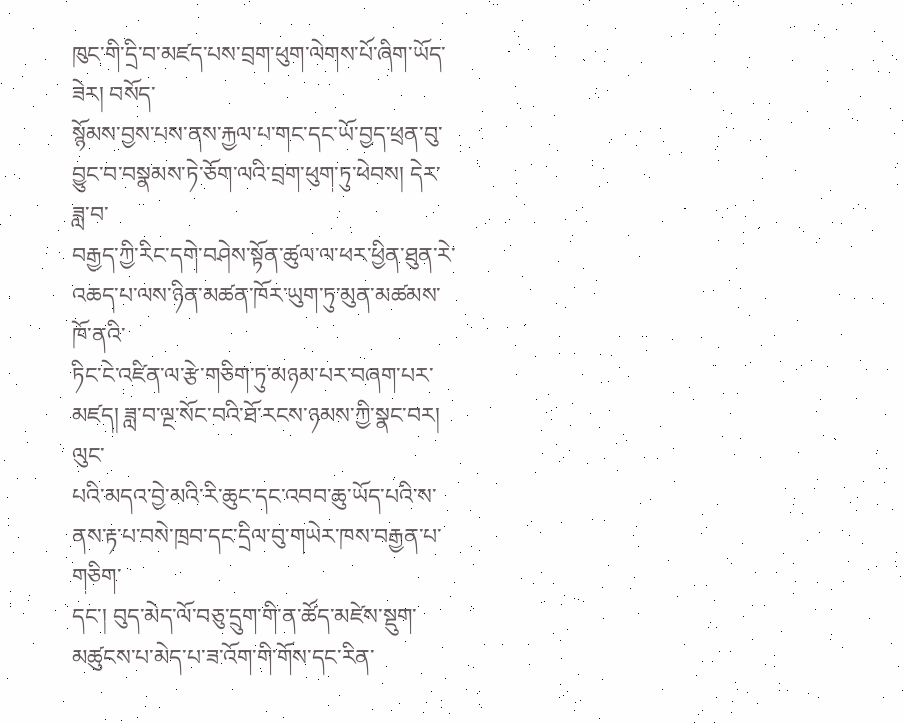ཁུང་གི་དྲི་བ་མཛད་པས་བྲག་ཕུག་ལེགས་པོ་ཞིག་ཡོད་ཟེར། བསོད་
སྙོམས་བྱས་པས་ནས་རྐྱལ་པ་གང་དང་ཡོ་བྱད་ཕྲན་བུ་བྱུང་བ་བསྣམས་ཏེ་ཅོག་ལའི་བྲག་ཕུག་ཏུ་ཕེབས། དེར་ཟླ་བ་
བརྒྱད་ཀྱི་རིང་དགེ་བཤེས་སྟོན་ཚུལ་ལ་ཕར་ཕྱིན་ཐུན་རེ་འཆད་པ་ལས་ཉིན་མཚན་ཁོར་ཡུག་ཏུ་མུན་མཚམས་ཁོ་ནའི་
ཏིང་ངེ་འཛིན་ལ་རྩེ་གཅིག་ཏུ་མཉམ་པར་བཞག་པར་མཛད། ཟླ་བ་ལྔ་སོང་བའི་ཐོ་རངས་ཉམས་ཀྱི་སྣང་བར། ལུང་
པའི་མདའ་བྱེ་མའི་རི་ཆུང་དང་འབབ་ཆུ་ཡོད་པའི་ས་ནས་རྟ་པ་བསེ་ཁྲབ་དང་དྲིལ་བུ་གཡེར་ཁས་བརྒྱན་པ་གཅིག་
དང་། བུད་མེད་ལོ་བཅུ་དྲུག་གི་ན་ཚོད་མཛེས་སྡུག་མཚུངས་པ་མེད་པ་ཟ་འོག་གི་གོས་དང་རིན་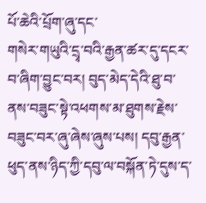པོ་ཆེའི་པྲོག་ཞུ་དང་
གསེར་གཡུའི་དྲྭ་བའི་རྒྱན་ཚར་དུ་དངར་བ་ཞིག་བྱུང་བར། བུད་མེད་དེའི་ཐུ་བ་ནས་བཟུང་སྟེ་འཕགས་མ་ཐུགས་རྗེས་
བཟུང་བར་ཞུ་ཞེས་ཞུས་པས། དབུ་རྒྱན་ཕུད་ནས་ཉིད་ཀྱི་དབུ་ལ་བསྐོན་ཏེ་དུས་ད་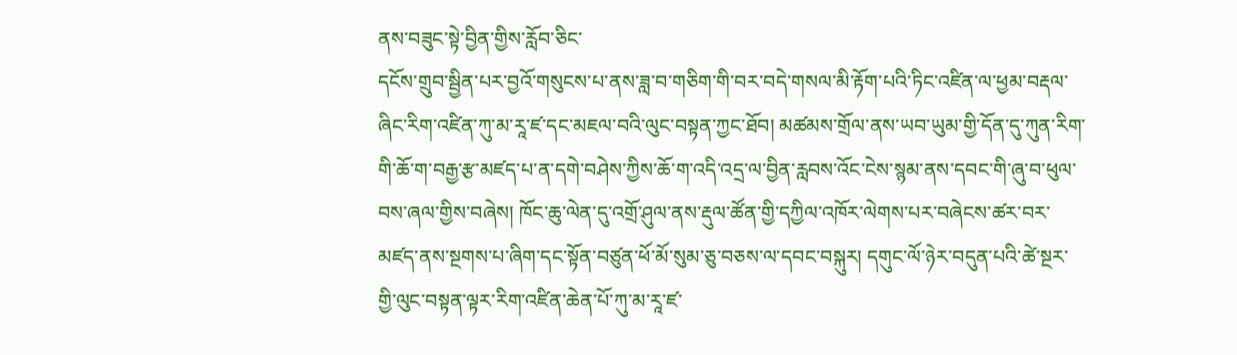ནས་བཟུང་སྟེ་བྱིན་གྱིས་རློབ་ཅིང་
དངོས་གྲུབ་སྦྱིན་པར་བྱའོ་གསུངས་པ་ནས་ཟླ་བ་གཅིག་གི་བར་བདེ་གསལ་མི་རྟོག་པའི་ཏིང་འཛིན་ལ་ཕྱམ་བརྡལ་
ཞིང་རིག་འཛིན་ཀུ་མ་རཱ་ཛ་དང་མཇལ་བའི་ལུང་བསྟན་ཀྱང་ཐོབ། མཚམས་གྲོལ་ནས་ཡབ་ཡུམ་གྱི་དོན་དུ་ཀུན་རིག་
གི་ཆོ་ག་བརྒྱ་རྩ་མཛད་པ་ན་དགེ་བཤེས་ཀྱིས་ཆོ་ག་འདི་འདྲ་ལ་བྱིན་རླབས་འོང་ངེས་སྙམ་ནས་དབང་གི་ཞུ་བ་ཕུལ་
བས་ཞལ་གྱིས་བཞེས། ཁོང་ཆུ་ལེན་དུ་འགྲོ་ཤུལ་ནས་རྡུལ་ཚོན་གྱི་དཀྱིལ་འཁོར་ལེགས་པར་བཞེངས་ཚར་བར་
མཛད་ནས་སྔགས་པ་ཞིག་དང་སྟོན་བཙུན་ཕོ་མོ་སུམ་ཅུ་བཅས་ལ་དབང་བསྐུར། དགུང་ལོ་ཉེར་བདུན་པའི་ཚེ་སྔར་
གྱི་ལུང་བསྟན་ལྟར་རིག་འཛིན་ཆེན་པོ་ཀུ་མ་རཱ་ཛ་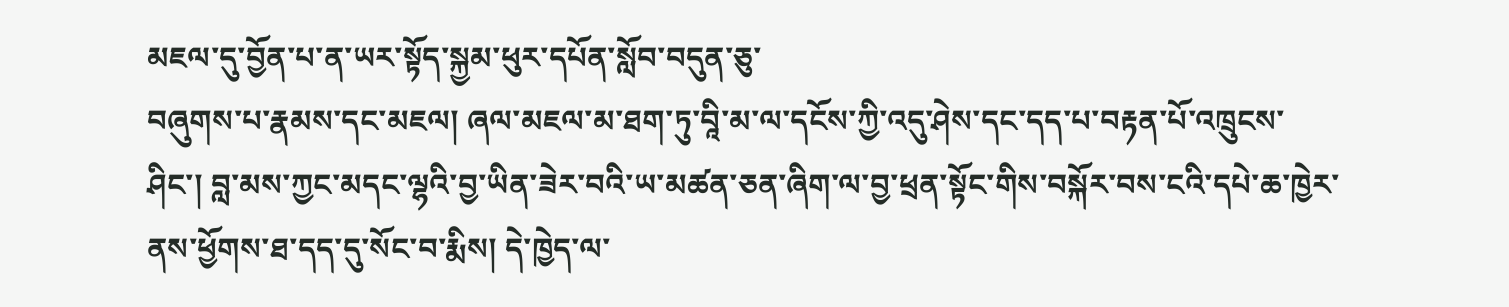མཇལ་དུ་བྱོན་པ་ན་ཡར་སྟོད་སྐྱམ་ཕུར་དཔོན་སློབ་བདུན་ཅུ་
བཞུགས་པ་རྣམས་དང་མཇལ། ཞལ་མཇལ་མ་ཐག་ཏུ་བཱི་མ་ལ་དངོས་ཀྱི་འདུ་ཤེས་དང་དད་པ་བརྟན་པོ་འཁྲུངས་
ཤིང་། བླ་མས་ཀྱང་མདང་ལྷའི་བྱ་ཡིན་ཟེར་བའི་ཡ་མཚན་ཅན་ཞིག་ལ་བྱ་ཕྲན་སྟོང་གིས་བསྐོར་བས་ངའི་དཔེ་ཆ་ཁྱེར་
ནས་ཕྱོགས་ཐ་དད་དུ་སོང་བ་རྨིས། དེ་ཁྱེད་ལ་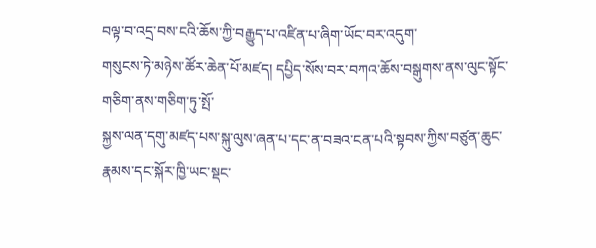བལྟ་བ་འདྲ་བས་ངའི་ཆོས་ཀྱི་བརྒྱུད་པ་འཛིན་པ་ཞིག་ཡོང་བར་འདུག་
གསུངས་ཏེ་མཉེས་ཚོར་ཆེན་པོ་མཛད། དཔྱིད་སོས་བར་བཀའ་ཆོས་བསྒུགས་ནས་ལུང་སྟོང་གཅིག་ནས་གཅིག་ཏུ་སྤོ་
སྐྱས་ལན་དགུ་མཛད་པས་སྐུ་ལུས་ཞན་པ་དང་ན་བཟའ་ངན་པའི་སྟབས་ཀྱིས་བཙུན་ཆུང་རྣམས་དང་སྐོར་ཁྱི་ཡང་སྡང་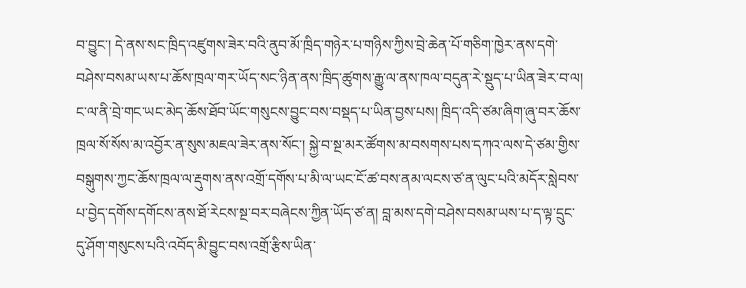བ་བྱུང་། དེ་ནས་སང་ཁྲིད་འཛུགས་ཟེར་བའི་ནུབ་མོ་ཁྲིད་གཉེར་པ་གཉིས་ཀྱིས་བྲེ་ཆེན་པོ་གཅིག་ཁྱེར་ནས་དགེ་
བཤེས་བསམ་ཡས་པ་ཆོས་ཁྲལ་གར་ཡོད་སང་ཉིན་ནས་ཁྲིད་ཚུགས་རྒྱུ་ལ་ནས་ཁལ་བདུན་རེ་སྡུད་པ་ཡིན་ཟེར་བ་ལ།
ང་ལ་ནི་བྲེ་གང་ཡང་མེད་ཆོས་ཐོབ་ཡོང་གསུངས་བྱུང་བས་བསྡད་པ་ཡིན་བྱས་པས། ཁྲིད་འདི་ཙམ་ཞིག་ཞུ་བར་ཆོས་
ཁྲལ་སོ་སོས་མ་འབྱོར་ན་སུས་མཇལ་ཟེར་ནས་སོང་། སྐྱེ་བ་སྔ་མར་ཚོགས་མ་བསགས་པས་དཀའ་ལས་དེ་ཙམ་གྱིས་
བསྒུགས་ཀྱང་ཆོས་ཁྲལ་ལ་རྡུགས་ནས་འགྲོ་དགོས་པ་མི་ལ་ཡང་ངོ་ཚ་བས་ནམ་ལངས་ཙ་ན་ལུང་པའི་མདོར་སླེབས་
པ་བྱེད་དགོས་དགོངས་ནས་ཐོ་རེངས་སྔ་བར་བཞེངས་ཀྱིན་ཡོད་ཙ་ན། བླ་མས་དགེ་བཤེས་བསམ་ཡས་པ་ད་ལྟ་དྲུང་
དུ་ཤོག་གསུངས་པའི་འབོད་མི་བྱུང་བས་འགྲོ་རྩིས་ཡིན་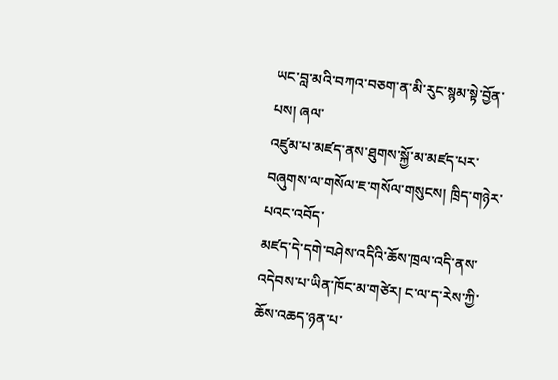ཡང་བླ་མའི་བཀའ་བཅག་ན་མི་རུང་སྙམ་སྟེ་བྱོན་པས། ཞལ་
འཛུམ་པ་མཛད་ནས་ཐུགས་སྐྱོ་མ་མཛད་པར་བཞུགས་ལ་གསོལ་ཇ་གསོལ་གསུངས། ཁྲིད་གཉེར་པའང་འབོད་
མཛད་དེ་དགེ་བཤེས་འདིའི་ཆོས་ཁྲལ་འདི་ནས་འདེབས་པ་ཡིན་ཁོང་མ་གཙེར། ང་ལ་ད་རེས་ཀྱི་ཆོས་འཆད་ཉན་པ་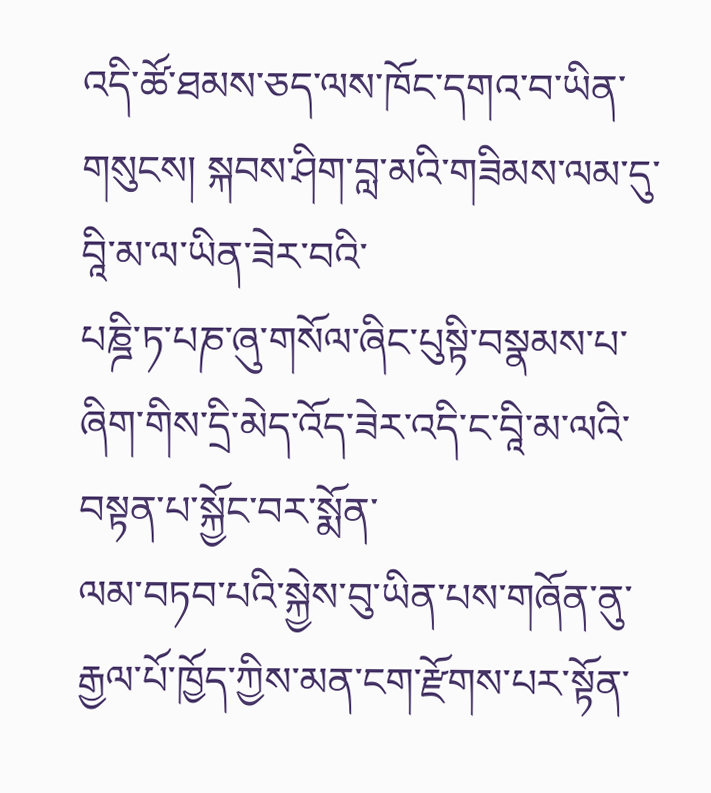འདི་ཚོ་ཐམས་ཅད་ལས་ཁོང་དགའ་བ་ཡིན་གསུངས། སྐབས་ཤིག་བླ་མའི་གཟིམས་ལམ་དུ་བཱི་མ་ལ་ཡིན་ཟེར་བའི་
པཎྜི་ཏ་པཎ་ཞུ་གསོལ་ཞིང་པུསྟི་བསྣམས་པ་ཞིག་གིས་དྲི་མེད་འོད་ཟེར་འདི་ང་བཱི་མ་ལའི་བསྟན་པ་སྐྱོང་བར་སྨོན་
ལམ་བཏབ་པའི་སྐྱེས་བུ་ཡིན་པས་གཞོན་ནུ་རྒྱལ་པོ་ཁྱོད་ཀྱིས་མན་ངག་རྫོགས་པར་སྟོན་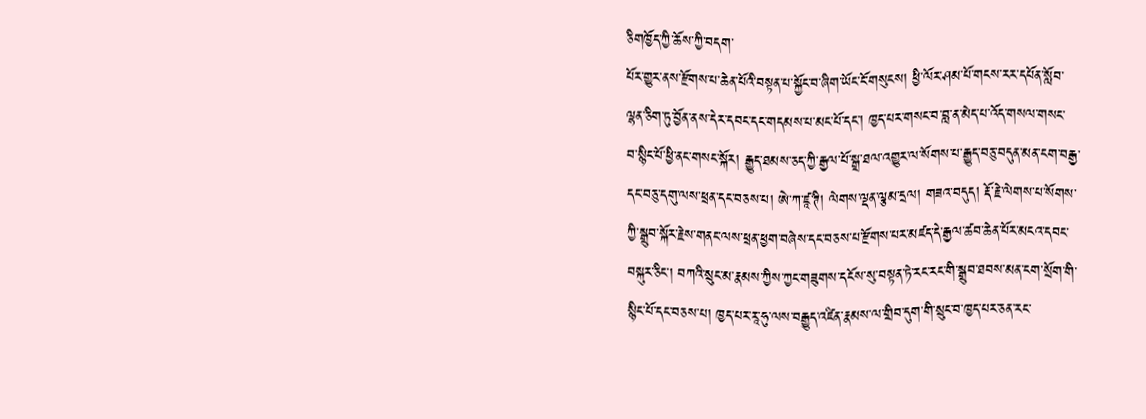ཅིགཁྱོད་ཀྱི་ཆོས་ཀྱི་བདག་
པོར་གྱུར་ནས་རྫོགས་པ་ཆེན་པོའི་བསྟན་པ་སྐྱོང་བ་ཞིག་ཡོང་ངོ་གསུངས། ཕྱི་ལོར་ཤམ་པོ་གངས་རར་དཔོན་སློབ་
ལྷན་ཅིག་ཏུ་བྱོན་ནས་དེར་དབང་དང་གདམས་པ་མང་པོ་དང་། ཁྱད་པར་གསང་བ་བླ་ན་མེད་པ་འོད་གསལ་གསང་
བ་སྙིང་པོ་ཕྱི་ནང་གསང་སྐོར། རྒྱུད་ཐམས་ཅད་ཀྱི་རྒྱལ་པོ་སྒྲ་ཐལ་འགྱུར་ལ་སོགས་པ་རྒྱུད་བཅུ་བདུན་མན་ངག་བརྒྱ་
དང་བཅུ་དགུ་ལས་ཕྲན་དང་བཅས་པ། ཨེ་ཀ་ཛཱ་ཊི། ལེགས་ལྡན་ལྕམ་དྲལ། གཟའ་བདུད། རྡོ་རྗེ་ལེགས་པ་སོགས་
ཀྱི་སྒྲུབ་སྐོར་རྗེས་གནང་ལས་ཕྲན་ཕྱག་བཞེས་དང་བཅས་པ་རྫོགས་པར་མཛད་དེ་རྒྱལ་ཚབ་ཆེན་པོར་མངའ་དབང་
བསྐུར་ཅིང་། བཀའི་སྲུང་མ་རྣམས་ཀྱིས་ཀྱང་གཟུགས་དངོས་སུ་བསྟན་ཏེ་རང་རང་གི་སྒྲུབ་ཐབས་མན་ངག་སྲོག་གི་
སྙིང་པོ་དང་བཅས་པ། ཁྱད་པར་རཱ་ཧུ་ལས་བརྒྱུད་འཛིན་རྣམས་ལ་གྲིབ་དུག་གི་སྲུང་བ་ཁྱད་པར་ཅན་རང་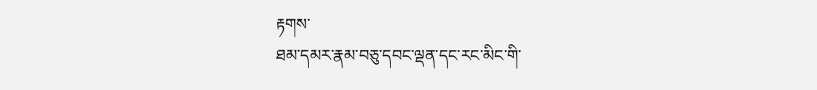རྟགས་
ཐམ་དམར་རྣམ་བཅུ་དབང་ལྡན་དང་རང་མིང་གི་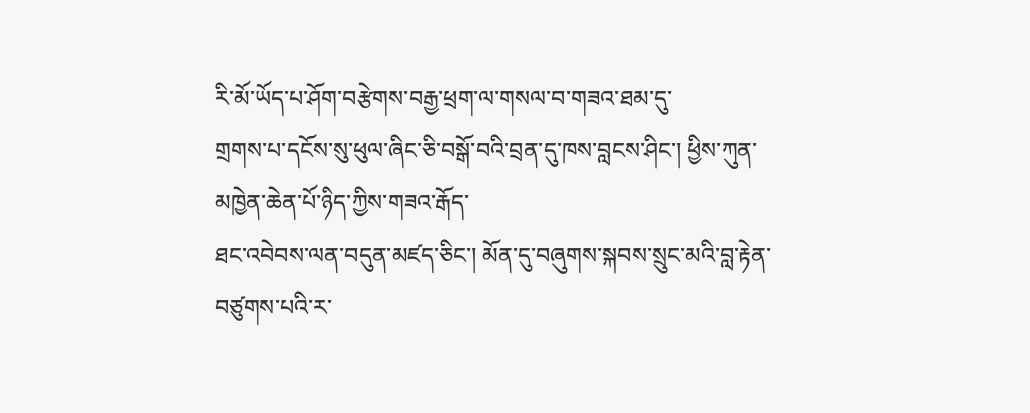རི་མོ་ཡོད་པ་ཤོག་བརྩེགས་བརྒྱ་ཕྲག་ལ་གསལ་བ་གཟའ་ཐམ་དུ་
གྲགས་པ་དངོས་སུ་ཕུལ་ཞིང་ཅི་བསྒོ་བའི་བྲན་དུ་ཁས་བླངས་ཤིང་། ཕྱིས་ཀུན་མཁྱེན་ཆེན་པོ་ཉིད་ཀྱིས་གཟའ་རྒོད་
ཐང་འབེབས་ལན་བདུན་མཛད་ཅིང་། མོན་དུ་བཞུགས་སྐབས་སྲུང་མའི་བླ་རྟེན་བཙུགས་པའི་ར་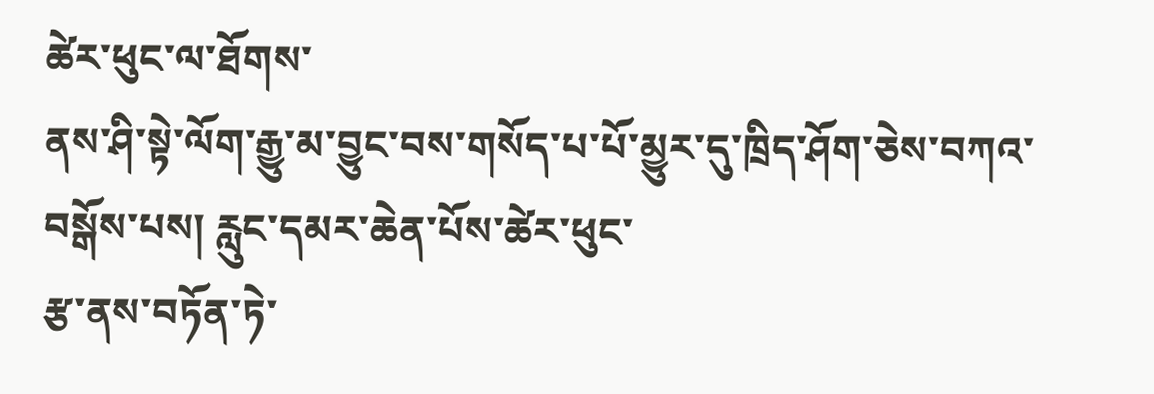ཚེར་ཕུང་ལ་ཐོགས་
ནས་ཤི་སྟེ་ལོག་རྒྱུ་མ་བྱུང་བས་གསོད་པ་པོ་མྱུར་དུ་ཁྲིད་ཤོག་ཅེས་བཀའ་བསྒོས་པས། རླུང་དམར་ཆེན་པོས་ཚེར་ཕུང་
རྩ་ནས་བཏོན་ཏེ་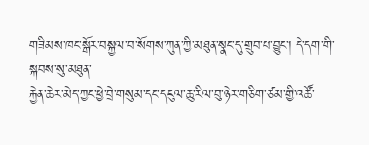གཟིམས་ཁང་སྒོར་བསྐྱལ་བ་སོགས་ཀུན་ཀྱི་མཐུན་སྣང་དུ་གྲུབ་པ་བྱུང་། དེ་དག་གི་སྐབས་སུ་མཐུན་
རྐྱེན་ཆེར་མེད་ཀྱང་ཕྱེ་བྲེ་གསུམ་དང་དངུལ་ཆུ་རིལ་བུ་ཉེར་གཅིག་ཙམ་གྱི་འཚོ་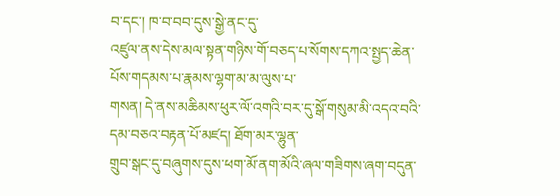བ་དང་། ཁ་བ་བབ་དུས་སྒྱེ་ནང་དུ་
འཛུལ་ནས་དེས་མལ་སྟན་གཉིས་གོ་བཅད་པ་སོགས་དཀའ་སྤྱད་ཆེན་པོས་གདམས་པ་རྣམས་ལྷག་མ་མ་ལུས་པ་
གསན། དེ་ནས་མཆིམས་ཕུར་ལོ་འགའི་བར་དུ་སྒོ་གསུམ་མི་འདའ་བའི་དམ་བཅའ་བརྟན་པོ་མཛད། ཐོག་མར་ལྷུན་
གྲུབ་སྒང་དུ་བཞུགས་དུས་ཕག་མོ་ནག་མོའི་ཞལ་གཟིགས་ཞག་བདུན་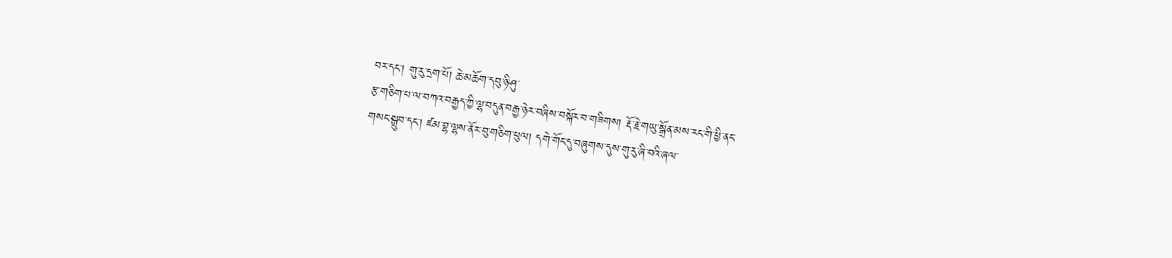བར་དང་། གུ་རུ་དྲག་པོ། ཆེ་མཆོག་དབུ་ཉི་ཤུ་
རྩ་གཅིག་པ་ལ་བཀའ་བརྒྱད་ཀྱི་ལྷ་བདུན་བརྒྱ་ཉེར་བཞིས་བསྐོར་བ་གཟིགས། རྡོ་རྗེ་གཡུ་སྒྲོན་མས་རང་གི་ཕྱི་ནང་
གསང་སྒྲུབ་དང་། ཛམ་བྷ་ལྷས་ནོར་བུ་གཅིག་ཕུལ། དགེ་གོང་དུ་བཞུགས་དུས་གུ་རུ་ཞི་བའི་ཞལ་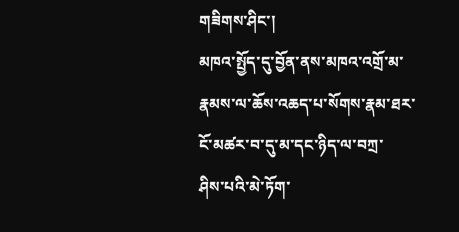གཟིགས་ཤིང་།
མཁའ་སྤྱོད་དུ་བྱོན་ནས་མཁའ་འགྲོ་མ་རྣམས་ལ་ཆོས་འཆད་པ་སོགས་རྣམ་ཐར་ངོ་མཚར་བ་དུ་མ་དང་ཉིད་ལ་བཀྲ་
ཤིས་པའི་མེ་ཏོག་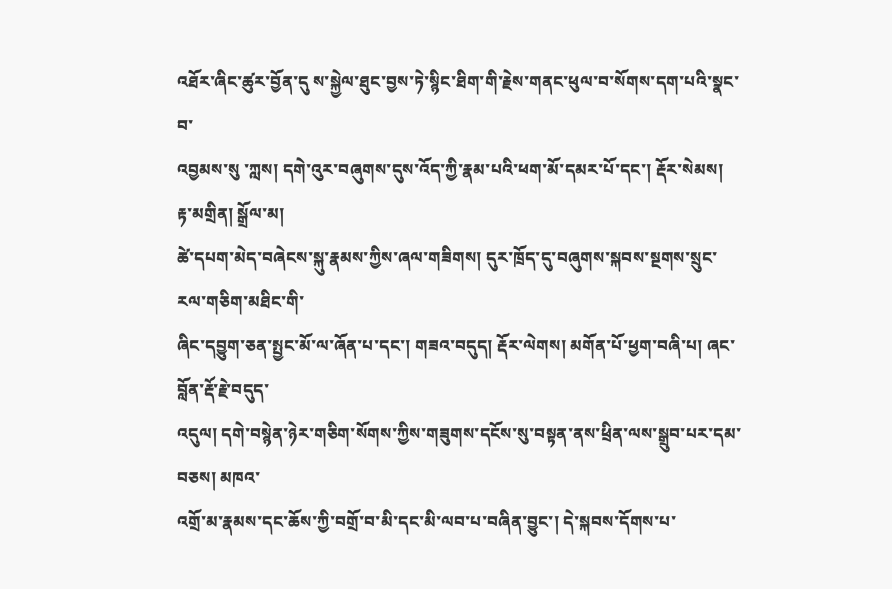འཐོར་ཞིང་ཚུར་བྱོན་དུ ས་སྐྱེལ་ཐུང་བྱས་ཏེ་སྙིང་ཐིག་གི་རྗེས་གནང་ཕུལ་བ་སོགས་དག་པའི་སྣང་བ་
འབྱམས་སུ ་ཀླས། དགེ་འུར་བཞུགས་དུས་འོད་ཀྱི་རྣམ་པའི་ཕག་མོ་དམར་པོ་དང་། རྡོར་སེམས། རྟ་མགྲིན། སྒྲོལ་མ།
ཚེ་དཔག་མེད་བཞེངས་སྐུ་རྣམས་ཀྱིས་ཞལ་གཟིགས། དུར་ཁྲོད་དུ་བཞུགས་སྐབས་སྔགས་སྲུང་རལ་གཅིག་མཐིང་གི་
ཞིང་དབྱུག་ཅན་སྤྱང་མོ་ལ་ཞོན་པ་དང་། གཟའ་བདུད། རྡོར་ལེགས། མགོན་པོ་ཕྱག་བཞི་པ། ཞང་བློན་རྡོ་རྗེ་བདུད་
འདུལ། དགེ་བསྙེན་ཉེར་གཅིག་སོགས་ཀྱིས་གཟུགས་དངོས་སུ་བསྟན་ནས་ཕྲིན་ལས་སྒྲུབ་པར་དམ་བཅས། མཁའ་
འགྲོ་མ་རྣམས་དང་ཆོས་ཀྱི་བགྲོ་བ་མི་དང་མི་ལབ་པ་བཞིན་བྱུང་། དེ་སྐབས་དོགས་པ་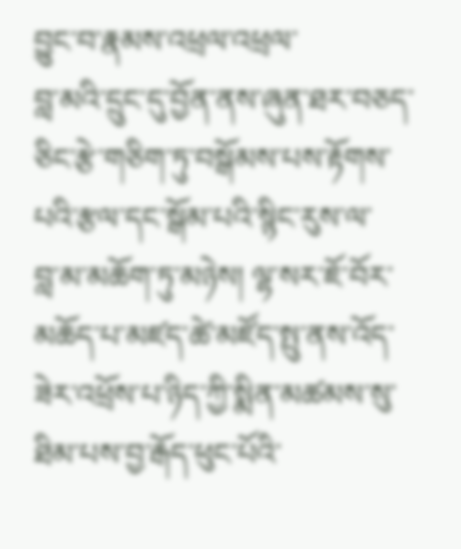བྱུང་བ་རྣམས་འཕྲལ་འཕྲལ་
བླ་མའི་དྲུང་དུ་བྱོན་ནས་ཞུན་ཐར་བཅད་ཅིང་རྩེ་གཅིག་ཏུ་བསྒོམས་པས་རྟོགས་པའི་རྩལ་དང་སྒོམ་པའི་སྙིང་རུས་ལ་
བླ་མ་མཆོག་ཏུ་མཉེས། ལྷ་སར་ཇོ་བོར་མཆོད་པ་མཛད་ཚེ་མཛོད་སྤུ་ནས་འོད་ཟེར་འཕྲོས་པ་ཉིད་ཀྱི་སྨིན་མཚམས་སུ་
ཐིམ་པས་བྱ་རྒོད་ཕུང་པོའི་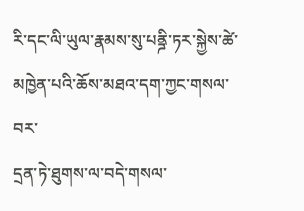རི་དང་ལི་ཡུལ་རྣམས་སུ་པནྜི་ཏར་སྐྱེས་ཚེ་མཁྱེན་པའི་ཆོས་མཐའ་དག་ཀྱང་གསལ་བར་
དྲན་ཏེ་ཐུགས་ལ་བདེ་གསལ་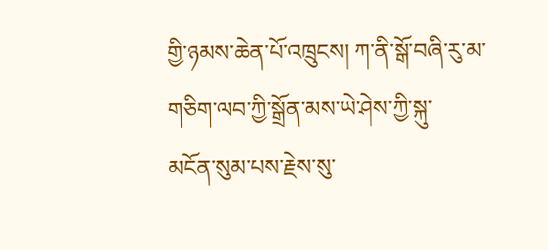གྱི་ཉམས་ཆེན་པོ་འཁྲུངས། ཀ་ནི་སྒོ་བཞི་རུ་མ་གཅིག་ལབ་ཀྱི་སྒྲོན་མས་ཡེ་ཤེས་ཀྱི་སྐུ་
མངོན་སུམ་པས་རྗེས་སུ་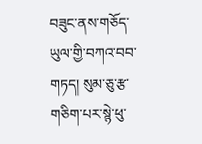བཟུང་ནས་གཅོད་ཡུལ་གྱི་བཀའ་བབ་གཏད། སུམ་ཅུ་རྩ་གཅིག་པར་སྙེ་ཕུ་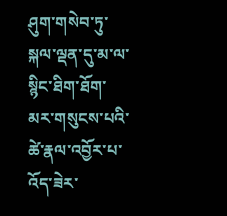ཤུག་གསེབ་ཏུ་
སྐལ་ལྡན་དུ་མ་ལ་སྙིང་ཐིག་ཐོག་མར་གསུངས་པའི་ཚེ་རྣལ་འབྱོར་པ་འོད་ཟེར་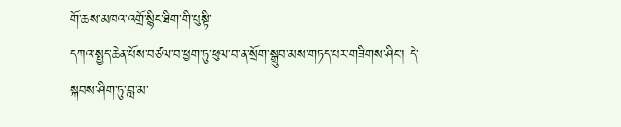གོ་ཆས་མཁའ་འགྲོ་སྙིང་ཐིག་གི་པུསྟི་
དཀའ་སྤྱད་ཆེན་པོས་བཙལ་བ་ཕྱག་ཏུ་ཕུལ་བ་ན་སྲོག་སྒྲུབ་མས་གཏད་པར་གཟིགས་ཤིང་། དེ་སྐབས་ཤིག་ཏུ་བླ་མ་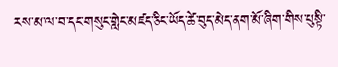རས་མ་ལ་བ་དང་གསུང་གླེང་མཛད་ཅིང་ཡོད་ཚེ་བུད་མེད་ནག་མོ་ཞིག་གིས་པུསྟི་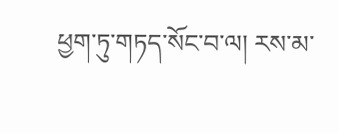ཕྱག་ཏུ་གཏད་སོང་བ་ལ། རས་མ་